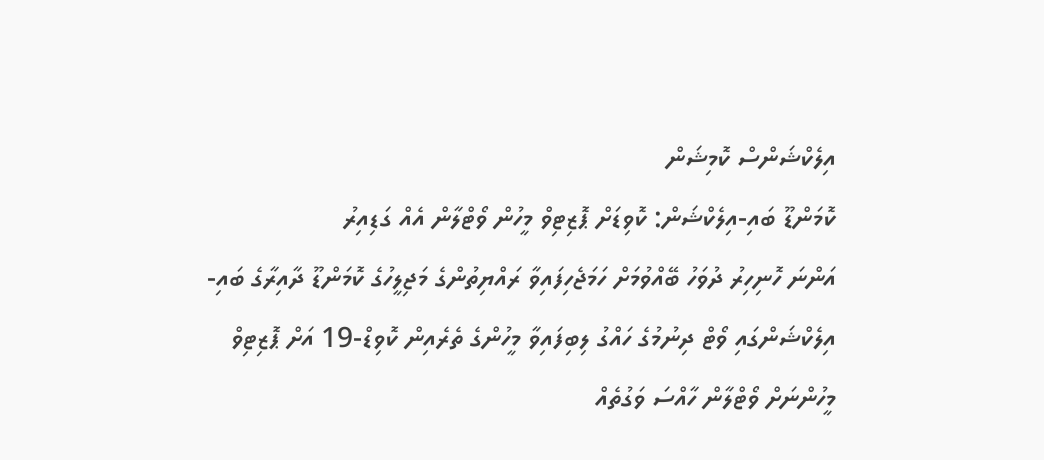އިލެކްޝަންސް ކޮމިޝަން
ކޮމަންޑޫ ބައި-އިލެކްޝަން: ކޮވިޑަށް ޕޮޒިޓިވް މީހުން ވޯޓްލާން އެއް ގަޑިއިރު
އަންނަ ހޮނިހިރު ދުވަހު ބޭއްވުމަށް ހަމަޖެހިފައިވާ ރައްޔިތުންގެ މަޖިލީހުގެ ކޮމަންޑޫ ދާއިރާގެ ބައި-އިލެކްޝަންގައި ވޯޓް ދިނުމުގެ ހައްގު ލިބިފައިވާ މީހުންގެ ތެރެއިން ކޮވިޑް-19 އަށް ޕޮޒިޓިވް މީހުންނަށް ވޯޓްލާން ހާއްސަ ވަގުތެއް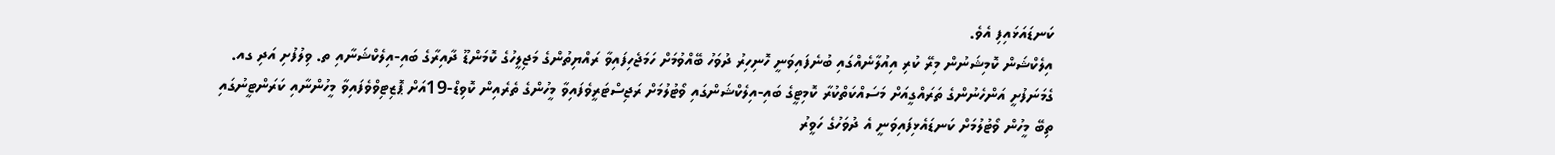ކަނޑައަޅައިފި އެވެ.
އިލެކްޝަން ކޮމިޝަނުން މިރޭ ކުރި އިއުލާނެއްގައި ބުނެފައިވަނީ ހޮނިހިރު ދުވަހު ބޭއްވުމަށް ހަމަޖެހިފައިވާ ރައްޔިތުންގެ މަޖިލީހުގެ ކޮމަންޑޫ ދާއިރާގެ ބައި-އިލެކްޝަނާއި ތ. ވިލުފުށި އަދި ގއ. ގެމަނަފުށީ އަންހެނުންގެ ތަރައްގީއަށް މަސައްކަތްކުރާ ކޮމިޓީގެ ބައި-އިލެކްޝަންގައި ވޯޓުލުމަށް ރަޖިސްޓަރީވެފައިވާ މީހުންގެ ތެރެއިން ކޮވިޑް-19އަށް ޕޮޒިޓިވްވެފައިވާ މީހުންނާއި ކަރަންޓީނުގައި ތިބޭ މީހުން ވޯޓުލުމަށް ކަނޑައެޅިފައިވަނީ އެ ދުވަހުގެ ހަވީރު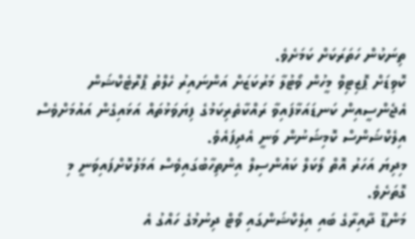ތިނަކުން ހަތަރަކަށް ކަމަށެވެ.
ކޮވިޑަށް ޕޮޒިޓިވް މީހުން ވޯޓުލާ މަރުކަޒަށް އަންނައިރު ހެލްތު ޕްރޮޓެކްޝަން އެޖެންސީއިން ކަނޑައަޅާފައިވާ ރައްކާތެރިކަމުގެ ފިޔަވަޅުތައް އަޅައިގެން އައުމަށްވެސް އިލެކްޝަންސް ކޮމިޝަނުން ވަނީ އެދިފައެވެ.
މިދިޔަ އަހަރު އޮތް ލޯކަލް ކައުންސިލް އިންތިހާބުގައިވެސް އަމަލުކޮށްފައިވަނީ މި ގޮތަށެވެ.
މަންޑޫ ދާއިރާގެ ބައި އިލެކްޝަންގައި ވޯޓް ދިނުމުގެ ހައްގު އެ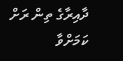ދާއިރާގެ ތިން ރަށް ކަމަށްވާ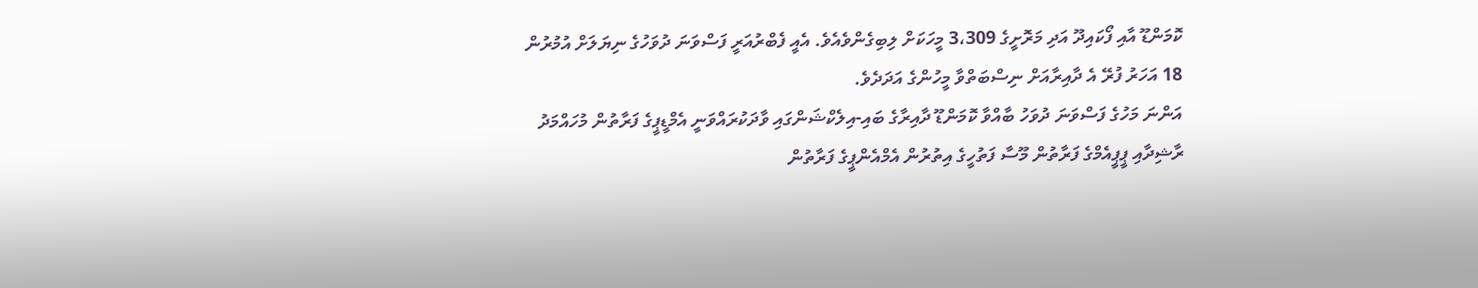ކޮމަންޑޫ އާއި ފޯކައިދޫ އަދި މަރޮށީގެ 3،309 މީހަކަށް ލިބިގެންވެއެވެ. އެއީ ފެބްރުއަރީ ފަސްވަނަ ދުވަހުގެ ނިޔަލަށް އުމުރުން 18 އަހަރު ފުރޭ އެ ދާއިރާއަށް ނިސްބަތްވާ މީހުންގެ އަދަދެވެ.
އަންނަ މަހުގެ ފަސްވަނަ ދުވަހު ބާއްވާ ކޮމަންޑޫ ދާއިރާގެ ބައި-އިލެކްޝަންގައި ވާދަކުރައްވަނީ އެމްޑީޕީގެ ފަރާތުން މުހައްމަދު ރާޝިދާއި ޕީޕީއެމްގެ ފަރާތުން މޫސާ ފަތުހީގެ އިތުރުން އެމްއެންޕީގެ ފަރާތުން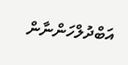އަބްދުލްހަންނާން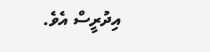އިދުރީސް އެވެ.